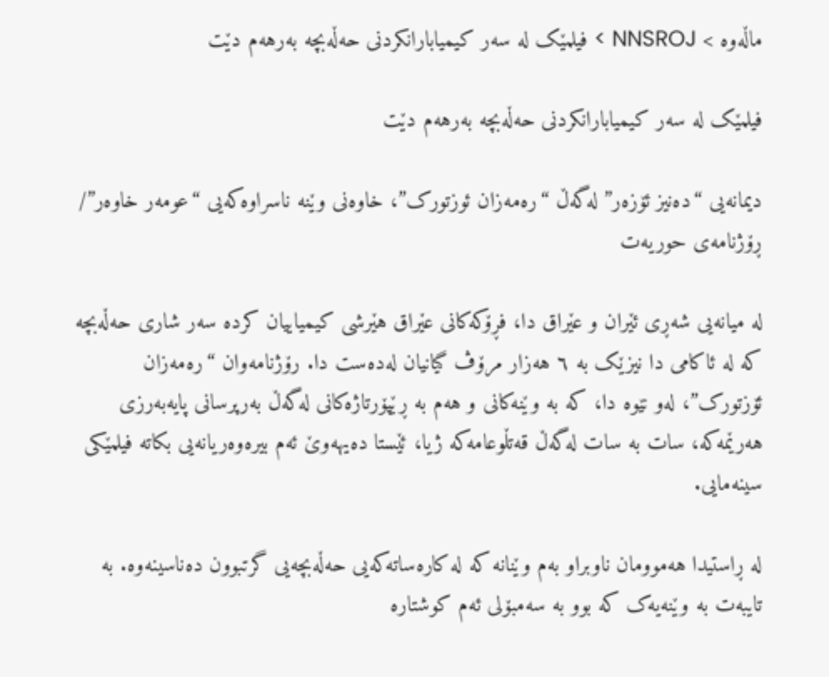ماڵه‌وه‌ > NNSROJ > فیلمێک لە سەر کیمیابارانکردنی حەڵەبچە بەرهەم دێت

فیلمێک لە سەر کیمیابارانکردنی حەڵەبچە بەرهەم دێت

دیمانەیی “دەنیز ئۆزەر” لەگەڵ “رەمەزان ئوزتورک”، خاوەنی وێنە ناسراوەکەیی “عومەر خاوەر”/ ڕۆژنامەی حوریەت

لە میانەیی شەڕی ئێران و عێراق دا، فڕۆکەکانی عێراق هێرشی کیمیاییان کرده سەر شاری حەڵەبچە کە لە ئاکامی دا نیزێک بە ٦ هەزار مرۆڤ گیانیان لەدەست دا. رۆژنامەوان “رەمەزان ئۆزتورک”، لەو نێوە دا، که بە وێنەکانی و هەم بە ڕێپۆرتاژەکانی لەگەڵ بەرپرسانی پایەبەرزی هەرێمەکە، سات به سات لەگەڵ قەتڵوعامەکە ژیا، ئێستا دەیهەوێ ئەم بیرەوەریانەیی بکاتە فیلمێکی سینەمایی.

لە ڕاستیدا هەموومان ناوبراو بەم وێنانە کە لە کارەساتەکەیی حەڵەبچەیی گرتبوون دەناسینەوە. بە تایبەت بە وێنەیەک کە بوو بە سەمبۆلی ئەم کوشتارە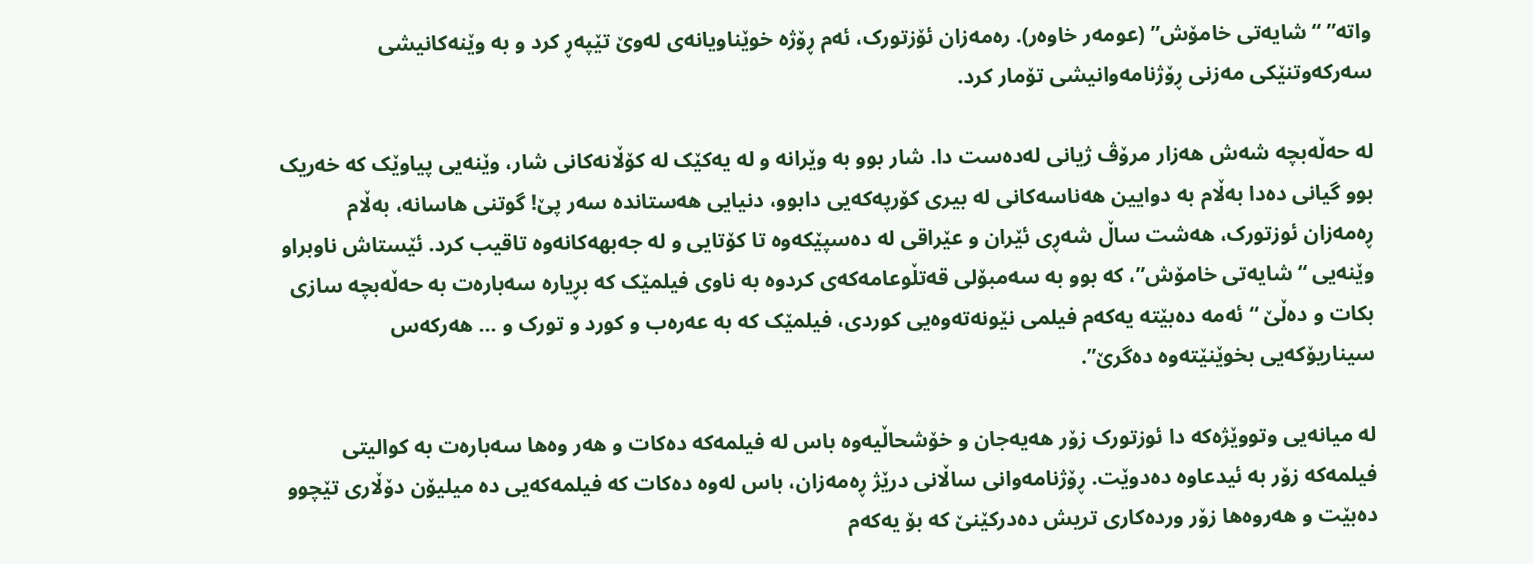واتە” “شایەتی خامۆش” (عومەر خاوەر). رەمەزان ئۆزتورک، ئەم ڕۆژە خوێناویانەی لەوێ تێپەڕ کرد و بە وێنەکانیشی سەرکەوتنێکی مەزنی ڕۆژنامەوانیشی تۆمار کرد.

لە حەڵەبچە شەش هەزار مرۆڤ ژیانی لەدەست دا. شار بوو بە وێرانە و لە یەکێک لە کۆڵانەکانی شار، وێنەیی پیاوێک کە خەریک بوو گیانی دەدا بەڵام بە دوایین هەناسەکانی لە بیری کۆرپەکەیی دابوو، دنیایی هەستاندە سەر پێ! گوتنی هاسانە، بەڵام ڕەمەزان ئوزتورک، هەشت ساڵ شەڕی ئێران و عێراقی لە دەسپێکەوە تا کۆتایی و لە جەبهەکانەوە تاقیب کرد. ئێستاش ناوبراو وێنەیی “شایەتی خامۆش”، کە بوو بە سەمبۆلی قەتڵوعامەکەی کردوە بە ناوی فیلمێک کە بڕیارە سەبارەت بە حەڵەبچە سازی بکات و دەڵێ “ئەمە دەبێتە یەکەم فیلمی نێونەتەوەیی کوردی، فیلمێک کە بە عەرەب و کورد و تورک و … هەرکەس سیناریۆکەیی بخوێنێتەوە دەگرێ”.

لە میانەیی وتووێژەکە دا ئوزتورک زۆر هەیەجان و خۆشحاڵیەوە باس لە فیلمەکە دەکات و هەر وەها سەبارەت بە کوالیتی فیلمەکە زۆر بە ئیدعاوە دەدوێت. ڕۆژنامەوانی ساڵانی درێژ ڕەمەزان، باس لەوە دەکات کە فیلمەکەیی دە میلیۆن دۆڵاری تێچوو دەبێت و هەروەها زۆر وردەکاری تریش دەدرکێنێ کە بۆ یەکەم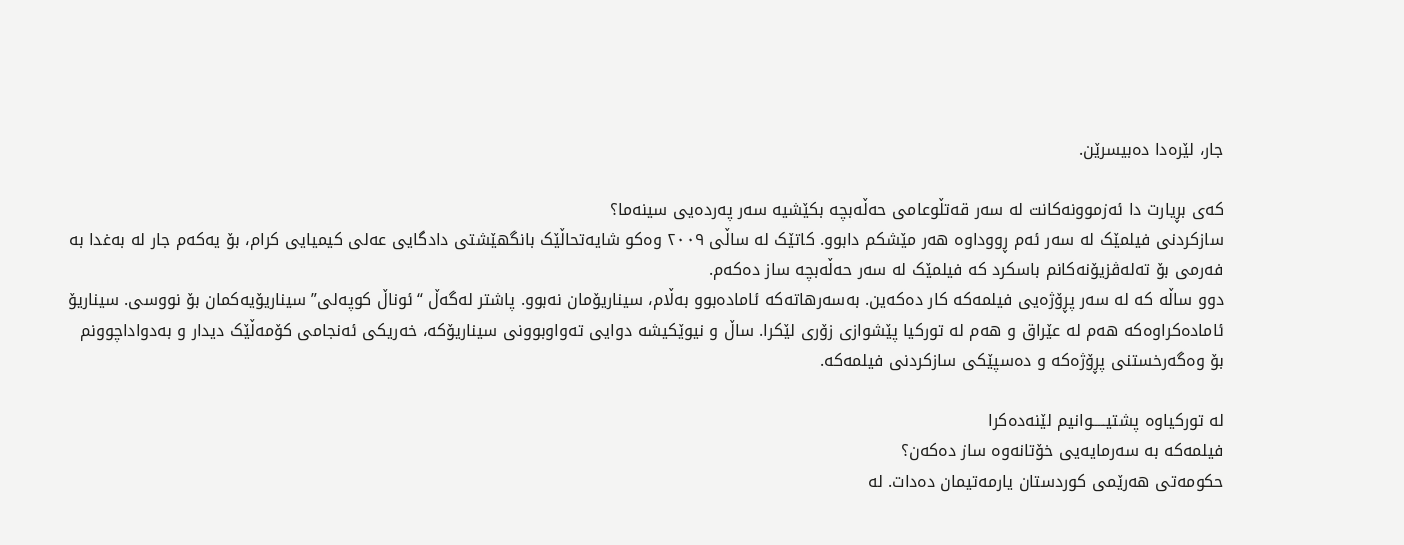جار، لێرەدا دەبیسرێن.

کەی بڕیارت دا ئەزموونەکانت لە سەر قەتڵوعامی حەڵەبچە بکێشیە سەر پەردەیی سینەما؟
سازکردنی فیلمێک لە سەر ئەم ڕووداوە هەر مێشکم دابوو. کاتێک لە ساڵی ٢٠٠٩ وەکو شایەتحاڵێک بانگهێشتی دادگایی عەلی کیمیایی کرام، بۆ یەکەم جار لە بەغدا بە فەرمی بۆ تەلەڤزیۆنەکانم باسکرد کە فیلمێک لە سەر حەڵەبچە ساز دەکەم.
دوو ساڵە کە لە سەر پڕۆژەیی فیلمەکە کار دەکەین. بەسەرهاتەکە ئامادەبوو بەڵام، سیناریۆمان نەبوو. پاشتر لەگەڵ “ئوناڵ کوپەلی” سیناریۆیەکمان بۆ نووسی. سیناریۆ ئامادەکراوەکە هەم لە عێراق و هەم لە تورکیا پێشوازی زۆری لێکرا. ساڵ و نیوێکیشە دوایی تەواوبوونی سیناریۆکە، خەریکی ئەنجامی کۆمەڵێک دیدار و بەدواداچوونم بۆ وەگەرخستنی پڕۆژەکە و دەسپێکی سازکردنی فیلمەکە.

لە تورکیاوە پشتیـــــوانیم لێنەدەکرا
فیلمەکە بە سەرمایەیی خۆتانەوە ساز دەکەن؟
حکومەتی هەرێمی کوردستان یارمەتیمان دەدات. لە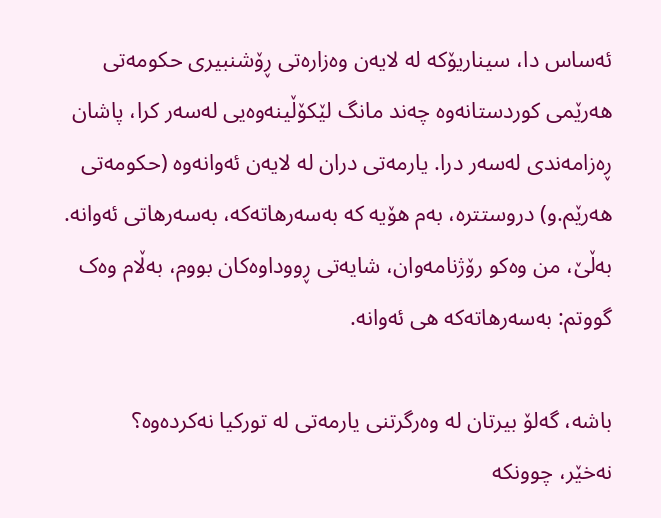ئەساس دا، سیناریۆکە لە لایەن وەزارەتی ڕۆشنبیری حکومەتی هەرێمی کوردستانەوە چەند مانگ لێکۆڵینەوەیی لەسەر کرا، پاشان ڕەزامەندی لەسەر درا. یارمەتی دران لە لایەن ئەوانەوە (حکومەتی هەرێم.و) دروستترە، بەم هۆیە کە بەسەرهاتەکە، بەسەرهاتی ئەوانە. بەڵێ، من وەکو رۆژنامەوان، شایەتی ڕووداوەکان بووم، بەڵام وەک گووتم: بەسەرهاتەکە هی ئەوانە.

باشە، گەلۆ بیرتان لە وەرگرتنی یارمەتی لە تورکیا نەکردەوە؟
نەخێر، چوونکە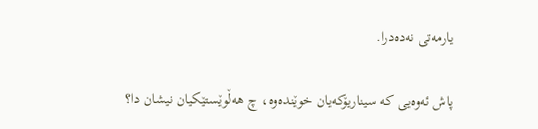یارمەتی نەدەدرا.

پاش ئەوەیی کە سیناریۆکەیان خوێندەوە، چ هەڵوێستێکیان نیشان دا؟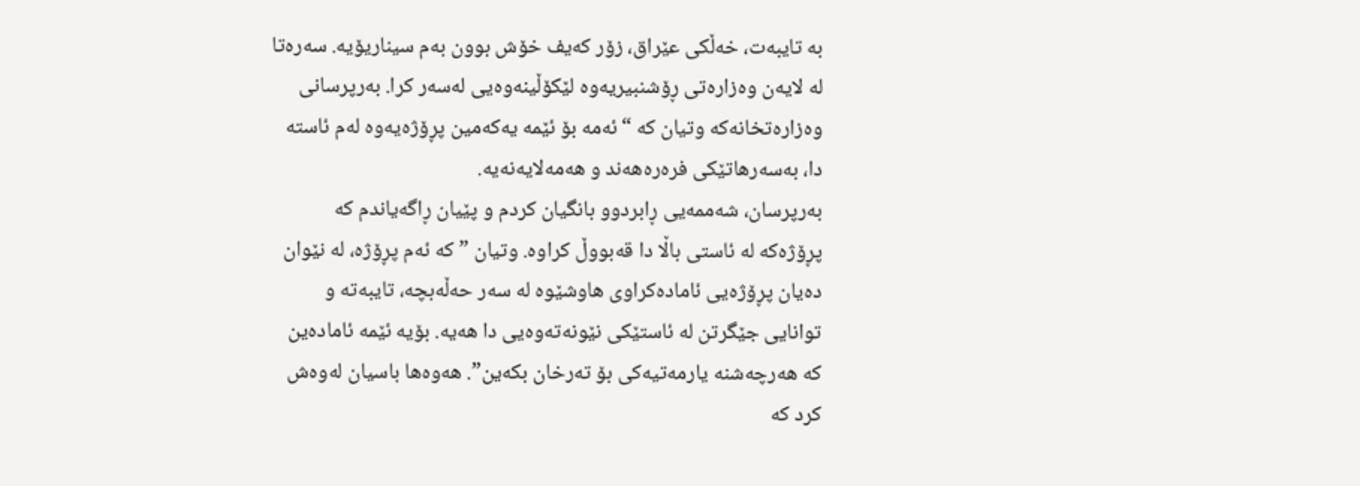بە تایبەت، خەڵکی عێراق، زۆر کەیف خۆش بوون بەم سیناریۆیە. سەرەتا لە لایەن وەزارەتی ڕۆشنبیریەوە لێکۆڵینەوەیی لەسەر کرا. بەرپرسانی وەزارەتخانەکە وتیان کە “ئەمە بۆ ئێمە یەکەمین پڕۆژەیەوە لەم ئاستە دا، بەسەرهاتێکی فرەرەهەند و هەمەلایەنەیە.
بەرپرسان، شەممەیی ڕابردوو بانگیان کردم و پێیان ڕاگەیاندم کە پڕۆژەکە لە ئاستی باڵا دا قەبووڵ کراوه. وتیان ” کە ئەم پڕۆژە، لە نێوان دەیان پڕۆژەیی ئامادەکراوی هاوشێوە لە سەر حەڵەبچە، تایبەتە و توانایی جێگرتن لە ئاستێکی نێونەتەوەیی دا هەیە. بۆیە ئێمە ئامادەین کە هەرچەشنە یارمەتیەکی بۆ تەرخان بکەین”. هەوەها باسیان لەوەش کرد کە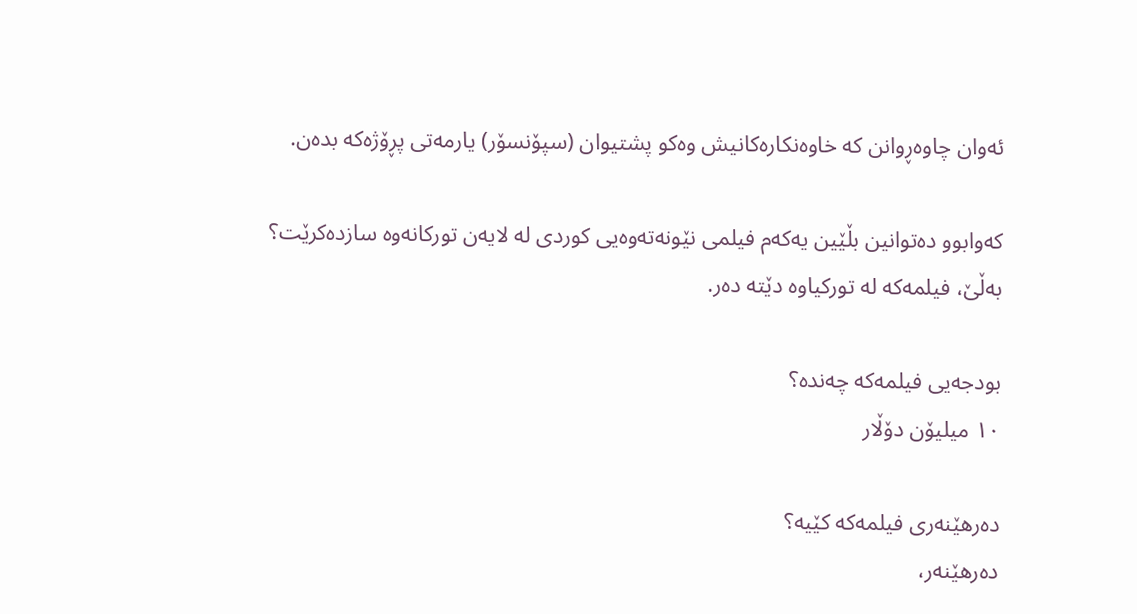ئەوان چاوەڕوانن کە خاوەنکارەکانیش وەکو پشتیوان (سپۆنسۆر) یارمەتی پڕۆژەکە بدەن.

کەوابوو دەتوانین بڵێین یەکەم فیلمی نێونەتەوەیی کوردی لە لایەن تورکانەوە سازدەکرێت؟
بەڵێ، فیلمەکە لە تورکیاوە دێتە دەر.

بودجەیی فیلمەکە چەندە؟
١٠ میلیۆن دۆڵار

دەرهێنەری فیلمەکە کێیە؟
دەرهێنەر،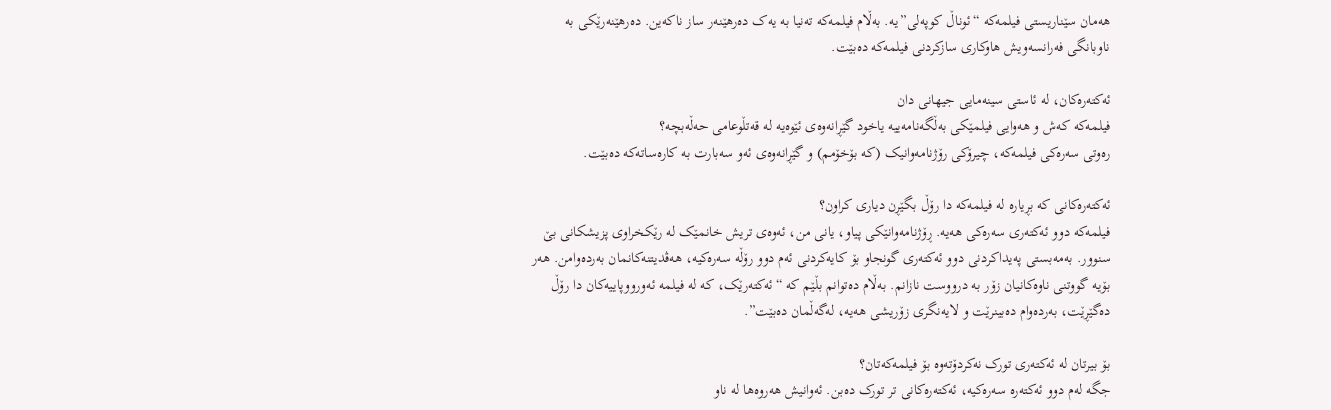هەمان سێناریستی فیلمەکە “ئوناڵ کوپەلی”یە. بەڵام فیلمەکە تەنیا بە یەک دەرهێنەر ساز ناکەین. دەرهێنەرێکی بە ناوبانگی فەرانسەویش هاوکاری سازکردنی فیلمەکە دەبێت.

ئەکتەرەکان، لە ئاستی سینەمایی جیهانی دان
فیلمەکە کەش و هەوایی فیلمێکی بەڵگەنامەییە یاخود گێڕانەوەی ئێوەیە لە قەتڵوعامی حەڵەبچە؟
رەوتی سەرەکی فیلمەکە، چیرۆکی رۆژنامەوانیک (کە بۆخۆمم) و گێڕانەوەی ئەو سەبارت بە کارەساتەکە دەبێت.

ئەکتەرەکانی کە بڕیارە لە فیلمەکە دا رۆڵ بگێڕن دیاری کراون؟
فیلمەکە دوو ئەکتەری سەرەکی هەیە. ڕۆژنامەوانێکی پیاو، یانی من، ئەوەی تریش خانمێک لە رێکخراوی پزیشکانی بێ سنوور. بەمەبستی پەیداکردنی دوو ئەکتەری گونجاو بۆ کایەکردنی ئەم دوو رۆڵە سەرەکیە، هەڤدیتنەکانمان بەردەوامن. هەر بۆیە گووتنی ناوەکانیان زۆر بە درووست نازانم. بەڵام دەتوانم بڵێم کە “ئەکتەرێک، کە لە فیلمە ئەورووپاییەکان دا رۆڵ دەگێڕێت، بەردەوام دەبینرێت و لایەنگری زۆریشی هەیە، لەگەڵمان دەبێت”.

بۆ بیرتان لە ئەکتەری تورک نەکردۆتەوە بۆ فیلمەکەتان؟
جگە لەم دوو ئەکتەرە سەرەکیە، ئەکتەرەکانی تر تورک دەبن. ئەوانیش هەروەها لە ناو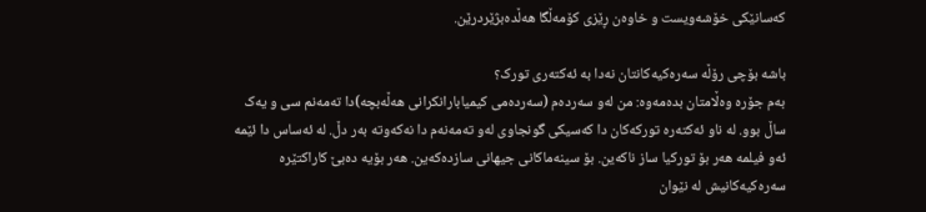کەسانێکی خۆشەویست و خاوەن ڕێزی کۆمەڵگا هەڵدەبژێردرێن.

باشە بۆچی رۆڵە سەرەکیەکانتان نەدا بە ئەکتەری تورک؟
بەم جۆرە وەڵامتان بدەمەوە: من لەو سەردەم (سەردەمی کیمیابارانکرانی هەڵەبچە)دا تەمەنم سی و یەک ساڵ بوو. لە ناو ئەکتەرە تورکەکان دا کەسیکی گونجاوی لەو تەمەنەم دا نەکەوتە بەر دڵ. لە ئەساس دا ئێمە ئەو فیلمە هەر بۆ تورکیا ساز ناکەین. بۆ سینەماکانی جیهانی سازدەکەین. هەر بۆیە دەبێ کاراکتێرە سەرەکیەکانیش لە نێوان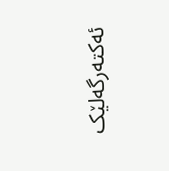ئەکتەرگەلێک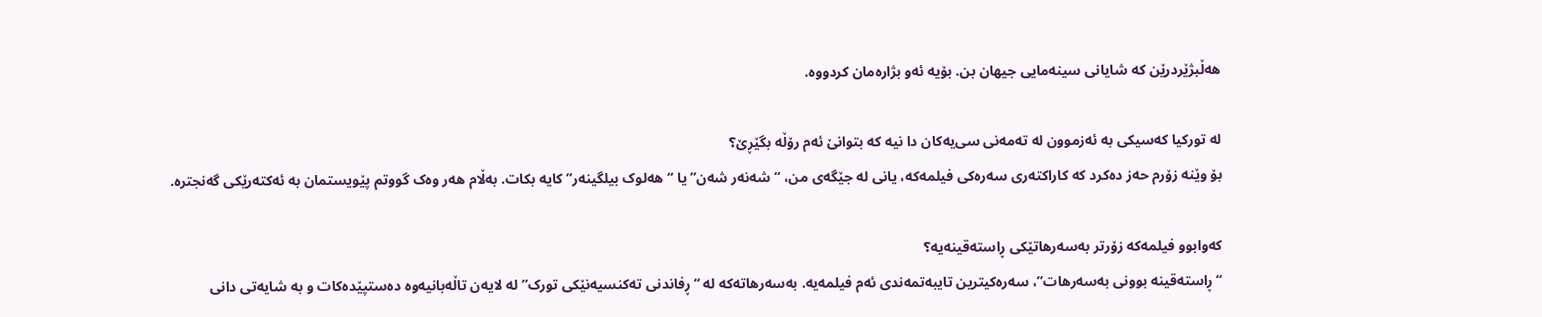هەڵبژێردرێن کە شایانی سینەمایی جیهان بن. بۆیە ئەو بژارەمان کردووە.

لە تورکیا کەسیکی بە ئەزموون لە تەمەنی سی‌یەکان دا نیە کە بتوانێ ئەم رۆڵە بگێڕێ؟
بۆ وێنە زۆرم حەز دەکرد کە کاراکتەری سەرەکی فیلمەکە، یانی لە جێگەی من، “شەنەر شەن” یا “هەلوک بیلگینەر” کایە بکات. بەڵام هەر وەک گووتم پێویستمان بە ئەکتەرێکی گەنجترە.

کەوابوو فیلمەکە زۆرتر بەسەرهاتێکی ڕاستەقینەیە؟
“ڕاستەقینە بوونی بەسەرهات”، سەرەکیترین تایبەتمەندی ئەم فیلمەیە. بەسەرهاتەکە لە “ڕفاندنی تەکنسیەنێکی تورک” لە لایەن تاڵەبانیەوە دەستپێدەکات و بە شایەتی دانی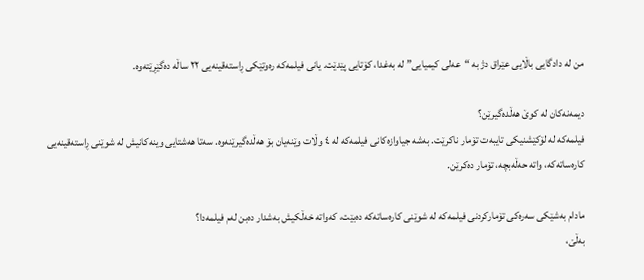من لە دادگایی باڵایی عێراق دژ بە “عەلی کیمیایی” لە بەغدا، کۆتایی پێدێت. یانی فیلمەکە رەوتێکی ڕاستەقینەیی ٢٢ ساڵە دەگێڕێتەوە.

دیمەنەکان لە کوێ هەڵدەگیرێن؟
فیلمەکە لە لۆکێشنیکی تایبەت تۆمار ناکرێت. بەشە جیاوازەکانی فیلمەکە لە ٤ وڵات وێنەیان بۆ هەڵدەگیرێنەوە. سەتا هەشتایی وینەکانیش لە شوێنی ڕاستەقینەیی کارەساتەکە، واتە حەڵەبچە، تۆمار دەکرێن.

مادام بەشێکی سەرەکی تۆمارکردنی فیلمەکە لە شوێنی کارەساتەکە دەبێت، کەواتە خەڵکیش بەشدار دەبن لەم فیلمەدا؟
بەڵێ،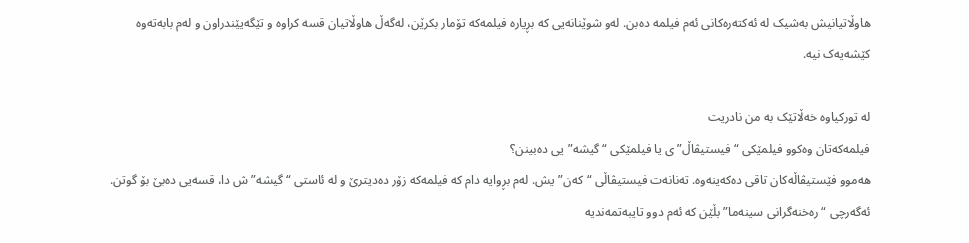هاوڵاتیانیش بەشیک لە ئەکتەرەکانی ئەم فیلمە دەبن. لەو شوێنانەیی کە بڕیارە فیلمەکە تۆمار بکرێن، لەگەڵ هاوڵاتیان قسە کراوە و تێگەیێندراون و لەم بابەتەوە کێشەیەک نیە.

لە تورکیاوە خەڵاتێک بە من نادریت
فیلمەکەتان وەکوو فیلمێکی “فیستیڤاڵ”ی یا فیلمێکی “گیشە”یی دەبینن؟
هەموو فێستیڤاڵەکان تاقی دەکەینەوە. تەنانەت فیستیڤاڵی “کەن”یش. لەم بڕوایە دام کە فیلمەکە زۆر دەدیترێ و لە ئاستی “گیشە”ش دا، قسەیی دەبێ بۆ گوتن. ئەگەرچی “رەخنەگرانی سینەما” بڵێن کە ئەم دوو تایبەتمەندیە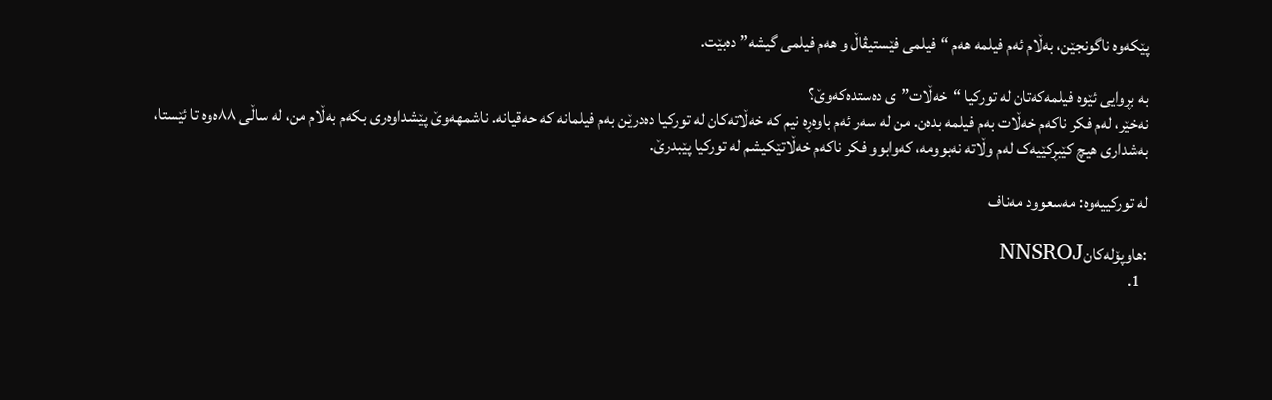پێکەوە ناگونجێن، بەڵام ئەم فیلمە هەم “فیلمی فێستیڤاڵ و هەم فیلمی گیشە” دەبێت.

بە بڕوایی ئێوە فیلمەکەتان لە تورکیا “خەڵات”ی دەستدەکەوێ؟
نەخێر، لەم فکر ناکەم خەڵات بەم فیلمە بدەن. من لە سەر ئەم باوەڕە نیم کە خەڵاتەکان لە تورکیا دەدرێن بەم فیلمانە کە حەقیانە. ناشمهەوێ پێشداوەری بکەم بەڵام من، لە ساڵی ٨٨ەوە تا ئێستا، بەشداری هیچ کێبڕکێیەک لەم وڵاتە نەبوومە، کەوابوو فکر ناکەم خەڵاتێکیشم لە تورکیا پێبدرێ.

لە تورکییەوە: مەسعوود مەناف

:هاوپۆله‌کانNNSROJ
  1.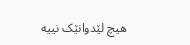هیچ‌ لێدوانێک نییە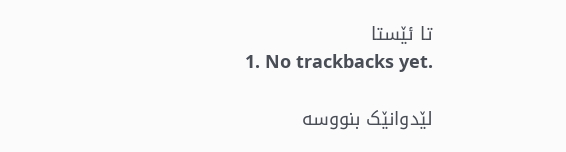تا ئێستا
  1. No trackbacks yet.

لێدوانێک بنووسە